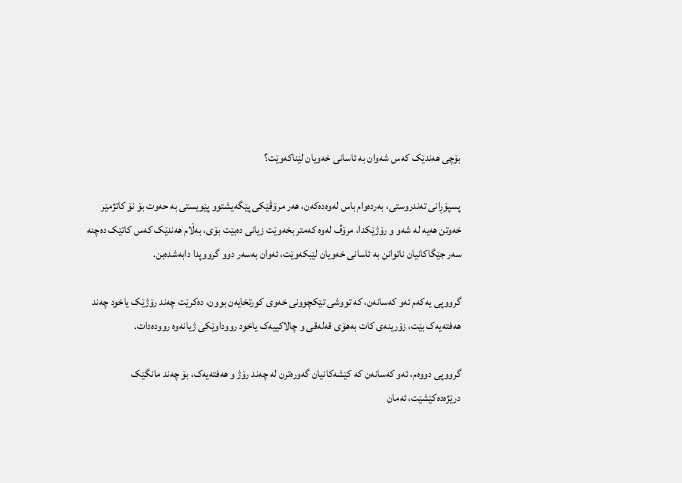بۆچی هەندێک کەس شەوان بە ئاسانی خەویان لێناکەوێت؟

پسپۆڕانی تەندروستی، بەردەوام باس لەوەدەکەن، هەر مرۆڤێکی پێگەیشتوو پێویستی بە حەوت بۆ نۆ کاتژمێر خەوتن هەیە لە شەو و رۆژێکدا، مرۆڤ لەوە کەمتر بخەوێت زیانی دەبێت بۆی، بەڵام هەندێک کەس کاتێک دەچنە سەر جێگاکانیان ناتوانن بە ئاسانی خەویان لێبکەوێت، ئەوان بەسەر دوو گرووپدا دابەشدەبن.

گرووپی یەکەم ئەو کەسانەن، کە تووشی تێکچوونی خەوی کورتخایەن بوون، دەکرێت چەند رۆژێک یاخود چەند هەفتەیەک بێت، زۆرینەی کات بەهۆی قەلەقی و چالاکییەک یاخود رووداوێکی ژیانەوە روودەدات.

گرووپی دووەم، ئەو کەسانەن کە کێشەکانیان گەورەترن لە چەند رۆژ و هەفتەیەک، بۆ چەند مانگێک درێژەدەکێشێت، ئەمان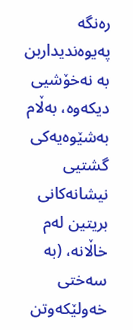رەنگە پەیوەندیداربن بە نەخۆشیی دیکەوە، بەڵام بەشێوەیەکی گشتیی نیشانەکانی بریتین لەم خاڵانە، (بە سەختی خەولێکەوتن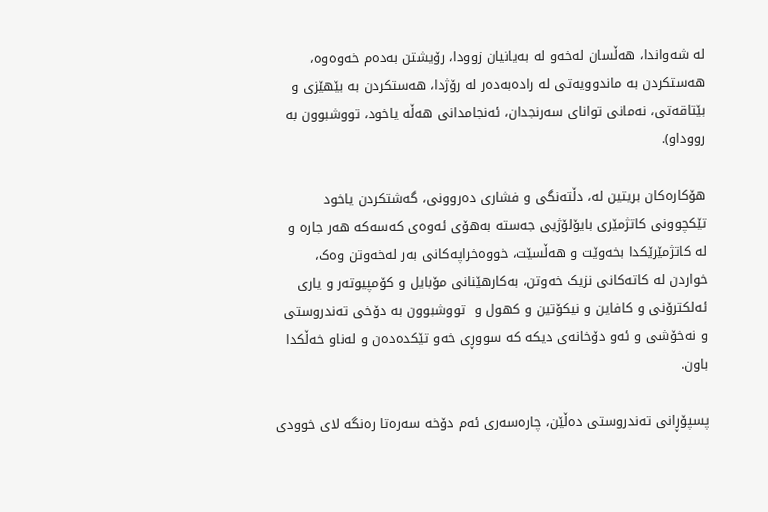لە شەواندا، هەڵسان لەخەو لە بەیانیان زوودا، رۆیشتن بەدەم خەوەوە، هەستکردن بە ماندوویەتی لە رادەبەدەر لە رۆژدا، هەستکردن بە بێهێزی و بێتاقەتی، نەمانی توانای سەرنجدان، ئەنجامدانی هەڵە یاخود، تووشبوون بە رووداو).

هۆکارەکان بریتین لە، دڵتەنگی و فشاری دەروونی، گەشتکردن یاخود تێکچوونی کاتژمێری بایۆلۆژیی جەستە بەهۆی ئەوەی کەسەکە هەر جارە و لە کاتژمێرێکدا بخەوێت و هەڵسێت، خووەخراپەکانی بەر لەخەوتن وەک، خواردن لە کاتەکانی نزیک خەوتن، بەکارهێنانی مۆبایل و کۆمپیوتەر و یاری ئەلکترۆنی و کافاین و نیکۆتین و کهول و  تووشبوون بە دۆخی تەندروستی و نەخۆشی و ئەو دۆخانەی دیکە کە سووڕی خەو تێکدەدەن و لەناو خەڵکدا باون.

پسپۆڕانی تەندروستی دەڵێن، چارەسەری ئەم دۆخە سەرەتا رەنگە لای خوودی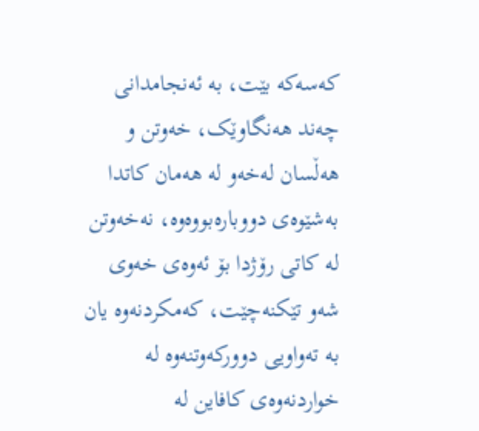کەسەکە بێت، بە ئەنجامدانی چەند هەنگاوێک، خەوتن و هەڵسان لەخەو لە هەمان کاتدا بەشێوەی دووبارەبووەوە، نەخەوتن لە کاتی رۆژدا بۆ ئەوەی خەوی شەو تێکنەچێت، کەمکردنەوە یان بە تەواویی دوورکەوتنەوە لە خواردنەوەی کافاین لە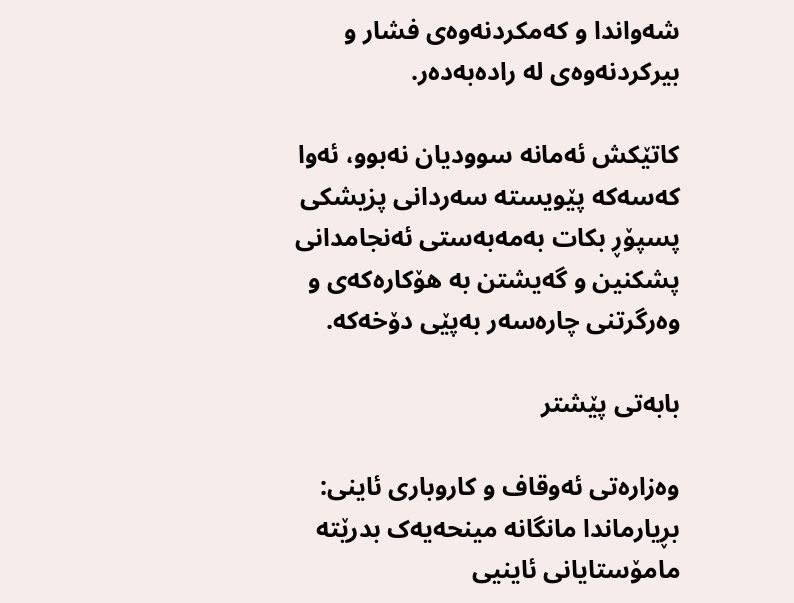شەواندا و کەمکردنەوەی فشار و بیرکردنەوەی لە رادەبەدەر.

کاتێکش ئەمانە سوودیان نەبوو، ئەوا کەسەکە پێویستە سەردانی پزیشکی پسپۆڕ بکات بەمەبەستی ئەنجامدانی پشکنین و گەیشتن بە هۆکارەکەی و وەرگرتنی چارەسەر بەپێی دۆخەکە.

بابەتی پێشتر

وەزارەتی ئەوقاف و کاروباری ئاینی: بڕیارماندا مانگانە مینحەیەک بدرێتە مامۆستایانی ئاینیی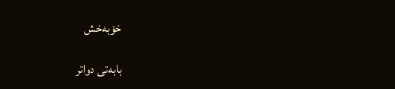خۆبەخش

بابەتی دواتر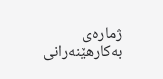ژمارەی بەکارهێنەرانی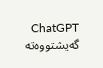ChatGPT گەیشتووەتە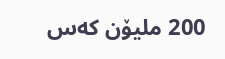200 ملیۆن کەس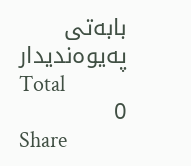بابەتی پەیوەندیدار
Total
0
Share